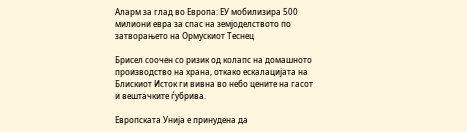Аларм за глад во Европа: ЕУ мобилизира 500 милиони евра за спас на земјоделството по затворањето на Ормускиот Теснец

Брисел соочен со ризик од колапс на домашното производство на храна, откако ескалацијата на Блискиот Исток ги вивна во небо цените на гасот и вештачките ѓубрива.

Европската Унија е принудена да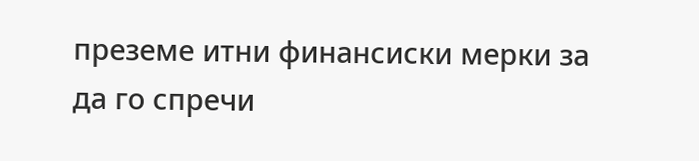преземе итни финансиски мерки за да го спречи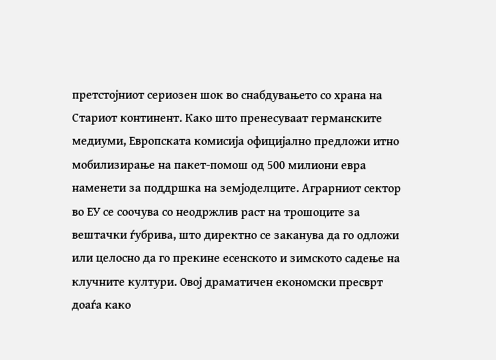претстојниот сериозен шок во снабдувањето со храна на Стариот континент. Како што пренесуваат германските медиуми, Европската комисија официјално предложи итно мобилизирање на пакет-помош од 500 милиони евра наменети за поддршка на земјоделците. Аграрниот сектор во ЕУ се соочува со неодржлив раст на трошоците за вештачки ѓубрива, што директно се заканува да го одложи или целосно да го прекине есенското и зимското садење на клучните култури. Овој драматичен економски пресврт доаѓа како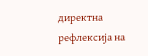директна рефлексија на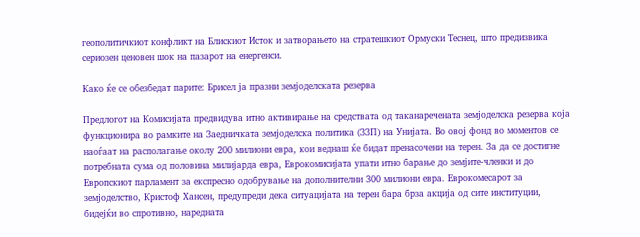геополитичкиот конфликт на Блискиот Исток и затворањето на стратешкиот Ормуски Теснец, што предизвика сериозен ценовен шок на пазарот на енергенси.

Како ќе се обезбедат парите: Брисел ја празни земјоделската резерва

Предлогот на Комисијата предвидува итно активирање на средствата од таканаречената земјоделска резерва која функционира во рамките на Заедничката земјоделска политика (ЗЗП) на Унијата. Во овој фонд во моментов се наоѓаат на располагање околу 200 милиони евра, кои веднаш ќе бидат пренасочени на терен. За да се достигне потребната сума од половина милијарда евра, Еврокомисијата упати итно барање до земјите-членки и до Европскиот парламент за експресно одобрување на дополнителни 300 милиони евра. Еврокомесарот за земјоделство, Кристоф Хансен, предупреди дека ситуацијата на терен бара брза акција од сите институции, бидејќи во спротивно, наредната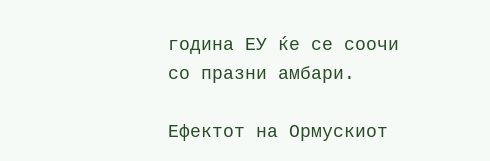година ЕУ ќе се соочи со празни амбари.

Ефектот на Ормускиот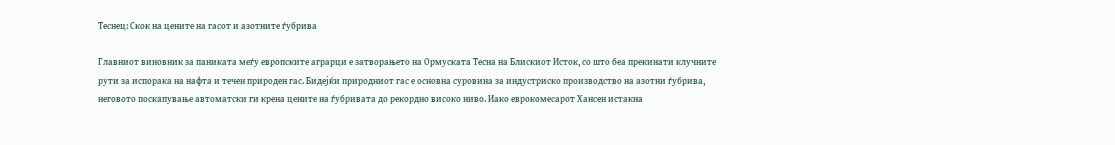Теснец: Скок на цените на гасот и азотните ѓубрива

Главниот виновник за паниката меѓу европските аграрци е затворањето на Ормуската Тесна на Блискиот Исток, со што беа прекинати клучните рути за испорака на нафта и течен природен гас. Бидејќи природниот гас е основна суровина за индустриско производство на азотни ѓубрива, неговото поскапување автоматски ги крена цените на ѓубривата до рекордно високо ниво. Иако еврокомесарот Хансен истакна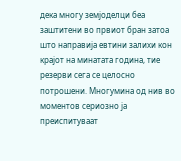дека многу земјоделци беа заштитени во првиот бран затоа што направија евтини залихи кон крајот на минатата година, тие резерви сега се целосно потрошени. Многумина од нив во моментов сериозно ја преиспитуваат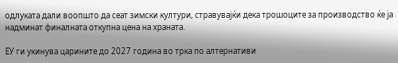одлуката дали воопшто да сеат зимски култури, стравувајќи дека трошоците за производство ќе ја надминат финалната откупна цена на храната.

ЕУ ги укинува царините до 2027 година во трка по алтернативи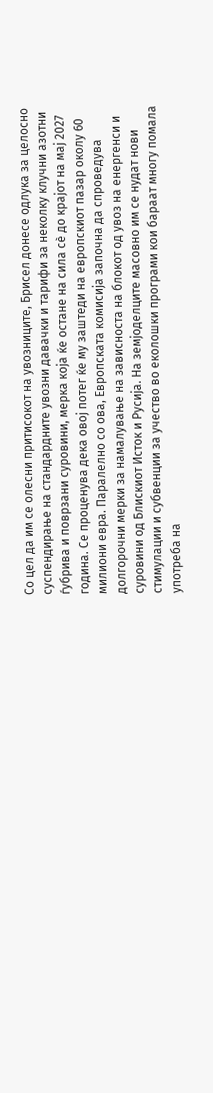Со цел да им се олесни притисокот на увозниците, Брисел донесе одлука за целосно суспендирање на стандардните увозни давачки и тарифи за неколку клучни азотни ѓубрива и поврзани суровини, мерка која ќе остане на сила сè до крајот на мај 2027 година. Се проценува дека овој потег ќе му заштеди на европскиот пазар околу 60 милиони евра. Паралелно со ова, Европската комисија започна да спроведува долгорочни мерки за намалување на зависноста на блокот од увоз на енергенси и суровини од Блискиот Исток и Русија. На земјоделците масовно им се нудат нови стимулации и субвенции за учество во еколошки програми кои бараат многу помала употреба на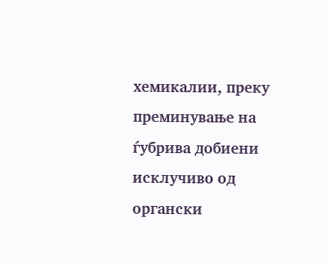хемикалии, преку преминување на ѓубрива добиени исклучиво од органски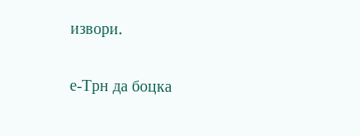извори.

е-Трн да боцка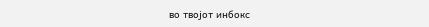во твојот инбокс